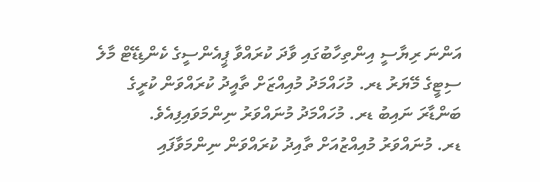އަންނަ ރިޔާސީ އިންތިހާބުގައި ވާދަ ކުރައްވާ ޕީއެންސީގެ ކެންޑިޑޭޓް މާލެ ސިޓީގެ މޭޔަރު ޑރ. މުހައްމަދު މުއިއްޒަށް ތާއީދު ކުރައްވަން ކުރީގެ ބަންޑާރަ ނައިބު ޑރ. މުހައްމަދު މުނައްވަރު ނިންމަވައިފިއެވެ.
ޑރ. މުނައްވަރު މުއިއްޒުއަށް ތާއިދު ކުރައްވަން ނިންމަވާފައި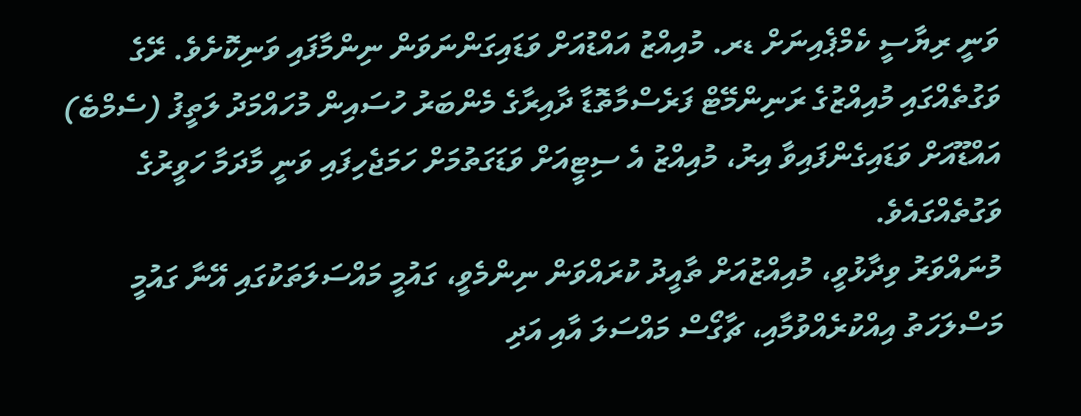ވަނީ ރިޔާސީ ކެމްޕެއިނަށް ޑރ. މުއިއްޒު އައްޑުއަށް ވަޑައިގަންނަވަން ނިންމާފައި ވަނިކޮށެވެ. ރޭގެ ވަގުތެއްގައި މުއިއްޒުގެ ރަނިންމޭޓް ފަރެސްމާތޮޑާ ދާއިރާގެ މެންބަރު ހުސައިން މުހައްމަދު ލަތީފު (ސެމްބެ) އައްޑޫއަށް ވަޑައިގެންފައިވާ އިރު، މުއިއްޒު އެ ސިޓީއަށް ވަޑަގަތުމަށް ހަމަޖެހިފައި ވަނީ މާދަމާ ހަވީރުގެ ވަގުތެއްގައެވެ.
މުނައްވަރު ވިދާޅުވީ، މުއިއްޒުއަށް ތާއީދު ކުރައްވަން ނިންމެވީ، ގައުމީ މައްސަލަތަކުގައި އޭނާ ގައުމީ މަސްލަހަތު އިއްކުރެއްވުމާއި، ޗާގޯސް މައްސަލަ އާއި އަދި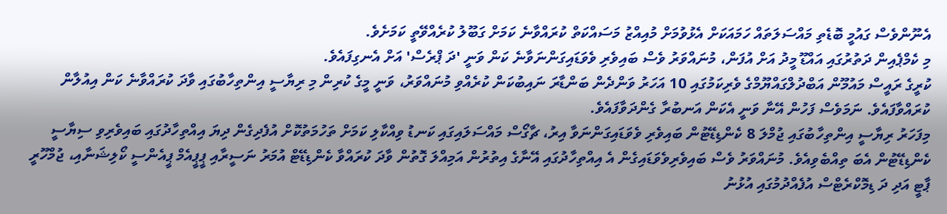އެނޫންވެސް ގައުމީ ބޮޑެތި މައްސަލަތައް ހަމައަކަށް އެޅުވުމަށް މުއިއްޒު މަސައްކަތް ކުރައްވާނެ ކަމަށް ގަބޫލު ކުރެއްވޭތީ ކަމަށެވެ.
މި ކެމްޕެއިން ދަތުރުގައި އައްޑޫ މީދު އަށް އުފަން، މުނައްވަރު ވެސް ބައިވެރި ވެވަޑައިގަންނަވާނެ ކަން ވަނީ 'ދަ ޕްރެސް' އަށް އެނގިފައެވެ.
ކުރީގެ ރައީސް މައުމޫން އަބްދުލްގައްޔޫމްގެ ވެރިކަމުގައި 10 އަހަރު ވަންދެން ބަންޑާރަ ނައިބުކަން ކުރެއްވި މުނައްވަރު، ވަނީ މީގެ ކުރިން މި ރިޔާސީ އިންތިހާބުގައި ވާދަ ކުރައްވާނެ ކަން އިއުލާން ކުރައްވާފައެވެ. ނަމަވެސް ފަހުން އޭނާ ވަނީ އެކަން އަނބުރާ ގެންދަވާފައެވެ.
މިފަހަރު ރިޔާސީ އިންތިހާބުގައި ޖުމްލަ 8 ކެންޑިޑޭޓުން ބައިވެރި ވެވަޑައިގަންނަވާ އިރު، ޗާގޯސް މައްސަލައިގައި ކަނޑު ވިއްކާލި ކަމަށް ތަހުމަތުކޮށް އުފެދިގެން ދިޔަ އިއްތިހާދުގައި ބައިވެރިވި ސިޔާސީ ކެންޑިޑޭޓުން އެބަ ތިއްބެވިއެވެ. މުނައްވަރު ވެސް ބައިވެރިވެވަޑައިގެން އެ އިއްތިހާދުގައި އޭނާގެ އިތުރުން އަމިއްލަ ގޮތުން ވާދަ ކުރައްވާ ކެންޑިޑޭޓް އުމަރު ނަސީރާއި ޕީޕީއެމް ޕީއެންސީ ކޯލިޝަނާއި، ޖުމްހޫރީ ޕާޓީ އަދި ދަ ޑިމޮކްރެޓްސް އުފެއްދުމުގައި އުޅުނު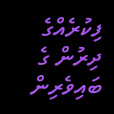ފިކުރެއްގެ ދިރުން ގެ ބައިވެރިން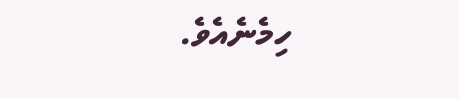ހިމެނެއެވެ.